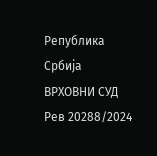Република Србија
ВРХОВНИ СУД
Рев 20288/2024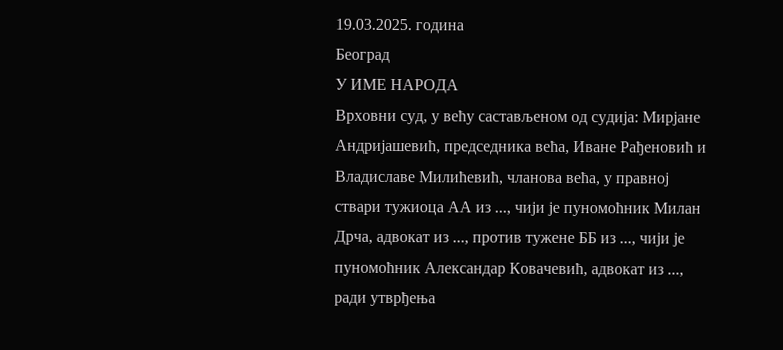19.03.2025. година
Београд
У ИМЕ НАРОДА
Врховни суд, у већу састављеном од судија: Мирјане Андријашевић, председника већа, Иване Рађеновић и Владиславе Милићевић, чланова већа, у правној ствари тужиоца АА из ..., чији је пуномоћник Милан Дрча, адвокат из ..., против тужене ББ из ..., чији је пуномоћник Александар Ковачевић, адвокат из ..., ради утврђења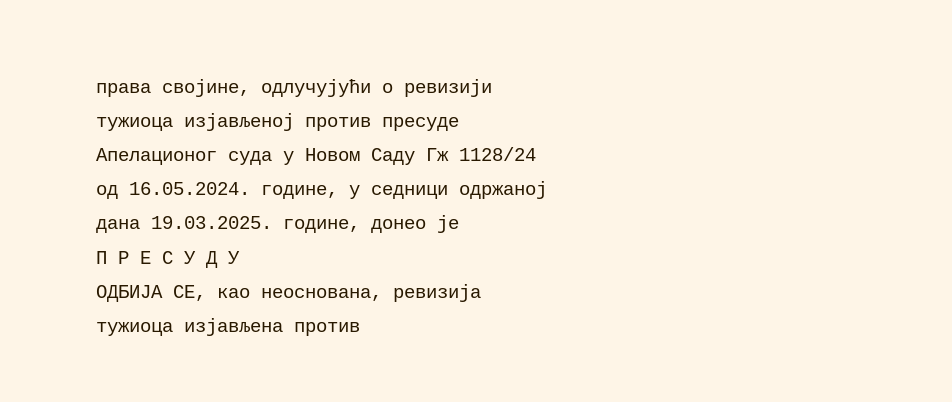права својине, одлучујући о ревизији тужиоца изјављеној против пресуде Апелационог суда у Новом Саду Гж 1128/24 од 16.05.2024. године, у седници одржаној дана 19.03.2025. године, донео је
П Р Е С У Д У
ОДБИЈА СЕ, као неоснована, ревизија тужиоца изјављена против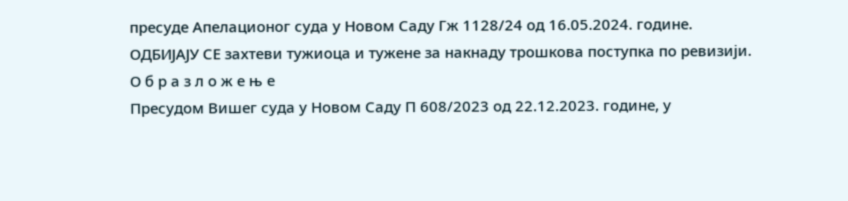пресуде Апелационог суда у Новом Саду Гж 1128/24 од 16.05.2024. године.
ОДБИЈАЈУ СЕ захтеви тужиоца и тужене за накнаду трошкова поступка по ревизији.
О б р а з л о ж е њ е
Пресудом Вишег суда у Новом Саду П 608/2023 од 22.12.2023. године, у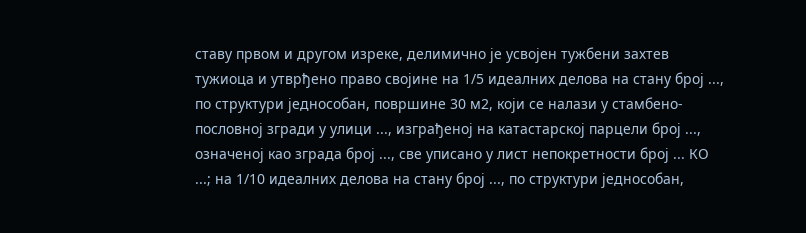ставу првом и другом изреке, делимично је усвојен тужбени захтев тужиоца и утврђено право својине на 1/5 идеалних делова на стану број ..., по структури једнособан, површине 30 м2, који се налази у стамбено-пословној згради у улици ..., изграђеној на катастарској парцели број ..., означеној као зграда број ..., све уписано у лист непокретности број ... КО ...; на 1/10 идеалних делова на стану број ..., по структури једнособан,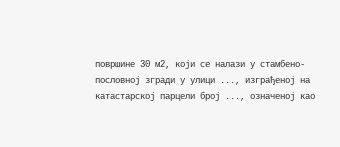површине 30 м2, који се налази у стамбено-пословној згради у улици ..., изграђеној на катастарској парцели број ..., означеној као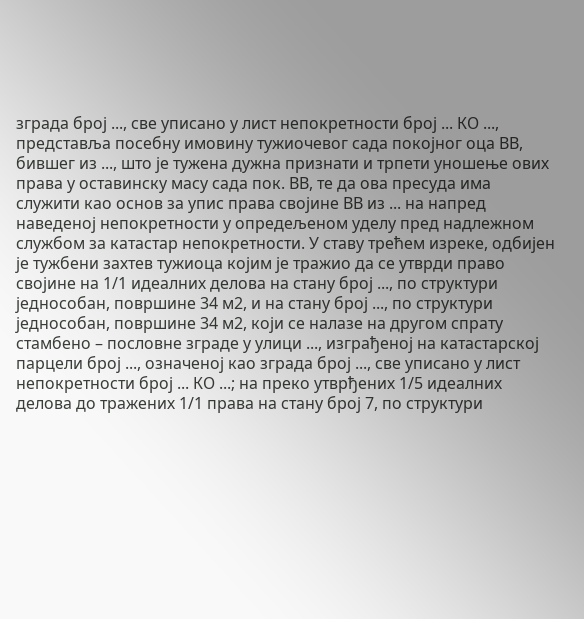зграда број ..., све уписано у лист непокретности број ... КО ..., представља посебну имовину тужиочевог сада покојног оца ВВ, бившег из ..., што је тужена дужна признати и трпети уношење ових права у оставинску масу сада пок. ВВ, те да ова пресуда има служити као основ за упис права својине ВВ из ... на напред наведеној непокретности у опредељеном уделу пред надлежном службом за катастар непокретности. У ставу трећем изреке, одбијен је тужбени захтев тужиоца којим је тражио да се утврди право својине на 1/1 идеалних делова на стану број ..., по структури једнособан, површине 34 м2, и на стану број ..., по структури једнособан, површине 34 м2, који се налазе на другом спрату стамбено – пословне зграде у улици ..., изграђеној на катастарској парцели број ..., означеној као зграда број ..., све уписано у лист непокретности број ... КО ...; на преко утврђених 1/5 идеалних делова до тражених 1/1 права на стану број 7, по структури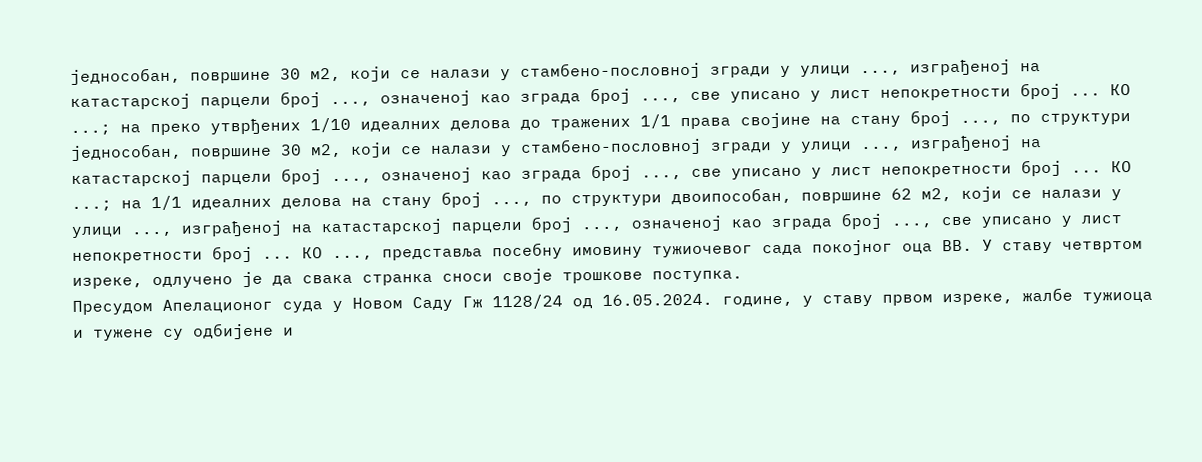једнособан, површине 30 м2, који се налази у стамбено-пословној згради у улици ..., изграђеној на катастарској парцели број ..., означеној као зграда број ..., све уписано у лист непокретности број ... КО ...; на преко утврђених 1/10 идеалних делова до тражених 1/1 права својине на стану број ..., по структури једнособан, површине 30 м2, који се налази у стамбено-пословној згради у улици ..., изграђеној на катастарској парцели број ..., означеној као зграда број ..., све уписано у лист непокретности број ... КО ...; на 1/1 идеалних делова на стану број ..., по структури двоипособан, површине 62 м2, који се налази у улици ..., изграђеној на катастарској парцели број ..., означеној као зграда број ..., све уписано у лист непокретности број ... КО ..., представља посебну имовину тужиочевог сада покојног оца ВВ. У ставу четвртом изреке, одлучено је да свака странка сноси своје трошкове поступка.
Пресудом Апелационог суда у Новом Саду Гж 1128/24 од 16.05.2024. године, у ставу првом изреке, жалбе тужиоца и тужене су одбијене и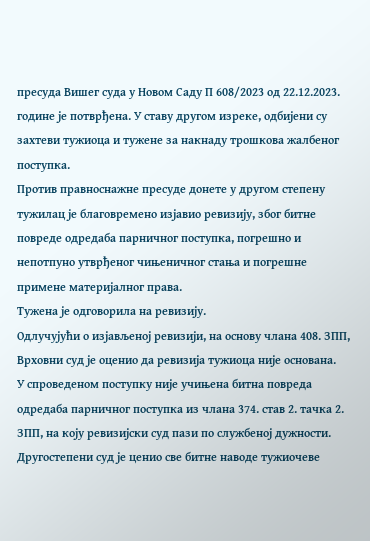пресуда Вишег суда у Новом Саду П 608/2023 од 22.12.2023. године је потврђена. У ставу другом изреке, одбијени су захтеви тужиоца и тужене за накнаду трошкова жалбеног поступка.
Против правноснажне пресуде донете у другом степену тужилац је благовремено изјавио ревизију, због битне повреде одредаба парничног поступка, погрешно и непотпуно утврђеног чињеничног стања и погрешне примене материјалног права.
Тужена је одговорила на ревизију.
Одлучујући о изјављеној ревизији, на основу члана 408. ЗПП, Врховни суд је оценио да ревизија тужиоца није основана.
У спроведеном поступку није учињена битна повреда одредаба парничног поступка из члана 374. став 2. тачка 2. ЗПП, на коју ревизијски суд пази по службеној дужности. Другостепени суд је ценио све битне наводе тужиочеве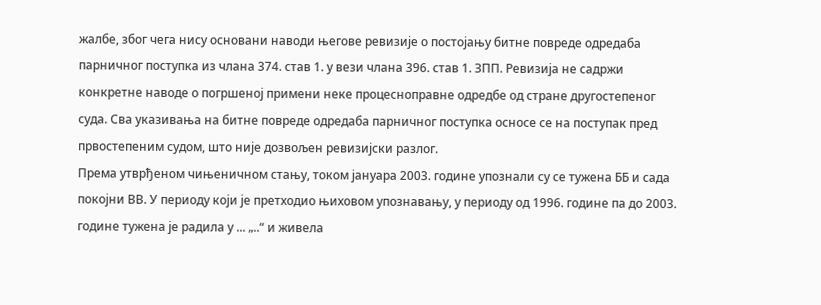жалбе, због чега нису основани наводи његове ревизије о постојању битне повреде одредаба парничног поступка из члана 374. став 1. у вези члана 396. став 1. ЗПП. Ревизија не садржи конкретне наводе о погршеној примени неке процесноправне одредбе од стране другостепеног суда. Сва указивања на битне повреде одредаба парничног поступка осносе се на поступак пред првостепеним судом, што није дозвољен ревизијски разлог.
Према утврђеном чињеничном стању, током јануара 2003. године упознали су се тужена ББ и сада покојни ВВ. У периоду који је претходио њиховом упознавању, у периоду од 1996. године па до 2003. године тужена је радила у ... „..“ и живела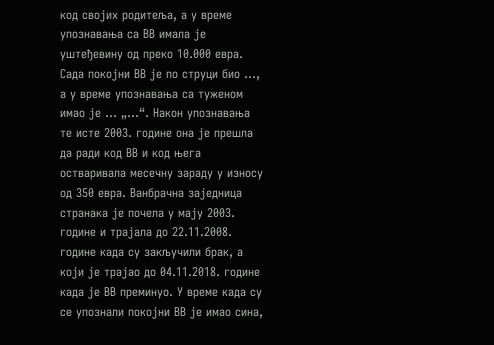код својих родитеља, а у време упознавања са ВВ имала је уштеђевину од преко 10.000 евра. Сада покојни ВВ је по струци био ..., а у време упознавања са туженом имао је ... „...“. Након упознавања те исте 2003. године она је прешла да ради код ВВ и код њега остваривала месечну зараду у износу од 350 евра. Ванбрачна заједница странака је почела у мају 2003. године и трајала до 22.11.2008. године када су закључили брак, а који је трајао до 04.11.2018. године када је ВВ преминуо. У време када су се упознали покојни ВВ је имао сина,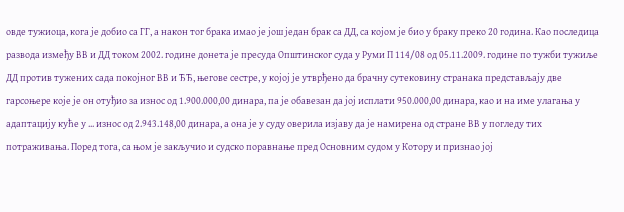овде тужиоца, кога је добио са ГГ, а након тог брака имао је још један брак са ДД, са којом је био у браку преко 20 година. Као последица развода између ВВ и ДД током 2002. године донета је пресуда Општинског суда у Руми П 114/08 од 05.11.2009. године по тужби тужиље ДД против тужених сада покојног ВВ и ЂЂ, његове сестре, у којој је утврђено да брачну сутековину странака представљају две гарсоњере које је он отуђио за износ од 1.900.000,00 динара, па је обавезан да јој исплати 950.000,00 динара, као и на име улагања у адаптацију куће у ... износ од 2.943.148,00 динара, а она је у суду оверила изјаву да је намирена од стране ВВ у погледу тих потраживања. Поред тога, са њом је закључио и судско поравнање пред Основним судом у Котору и признао јој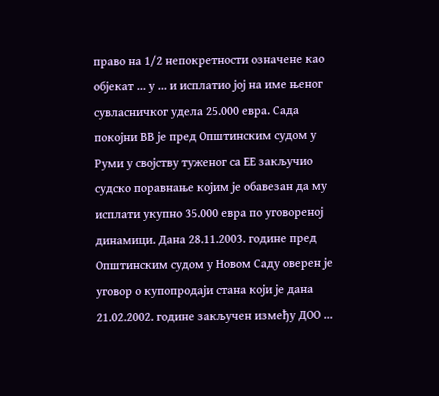право на 1/2 непокретности означене као објекат ... у ... и исплатио јој на име њеног сувласничког удела 25.000 евра. Сада покојни ВВ је пред Општинским судом у Руми у својству туженог са ЕЕ закључио судско поравнање којим је обавезан да му исплати укупно 35.000 евра по уговореној динамици. Дана 28.11.2003. године пред Општинским судом у Новом Саду оверен је уговор о купопродаји стана који је дана 21.02.2002. године закључен између ДОО ...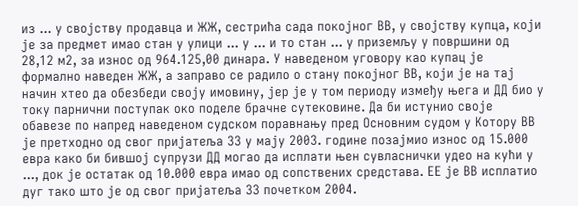из ... у својству продавца и ЖЖ, сестрића сада покојног ВВ, у својству купца, који је за предмет имао стан у улици ... у ... и то стан ... у приземљу у површини од 28,12 м2, за износ од 964.125,00 динара. У наведеном уговору као купац је формално наведен ЖЖ, а заправо се радило о стану покојног ВВ, који је на тај начин хтео да обезбеди своју имовину, јер је у том периоду између њега и ДД био у току парнични поступак око поделе брачне сутековине. Да би истунио своје обавезе по напред наведеном судском поравнању пред Основним судом у Котору ВВ је претходно од свог пријатеља ЗЗ у мају 2003. године позајмио износ од 15.000 евра како би бившој супрузи ДД могао да исплати њен сувласнички удео на кући у ..., док је остатак од 10.000 евра имао од сопствених средстава. ЕЕ је ВВ исплатио дуг тако што је од свог пријатеља ЗЗ почетком 2004.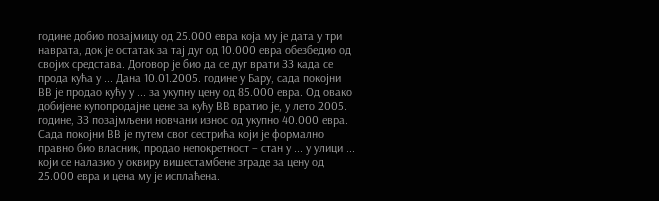године добио позајмицу од 25.000 евра која му је дата у три наврата, док је остатак за тај дуг од 10.000 евра обезбедио од својих средстава. Договор је био да се дуг врати ЗЗ када се прода кућа у ... Дана 10.01.2005. године у Бару, сада покојни ВВ је продао кућу у ... за укупну цену од 85.000 евра. Од овако добијене купопродајне цене за кућу ВВ вратио је, у лето 2005. године, ЗЗ позајмљени новчани износ од укупно 40.000 евра. Сада покојни ВВ је путем свог сестрића који је формално правно био власник, продао непокретност – стан у ... у улици ... који се налазио у оквиру вишестамбене зграде за цену од 25.000 евра и цена му је исплаћена.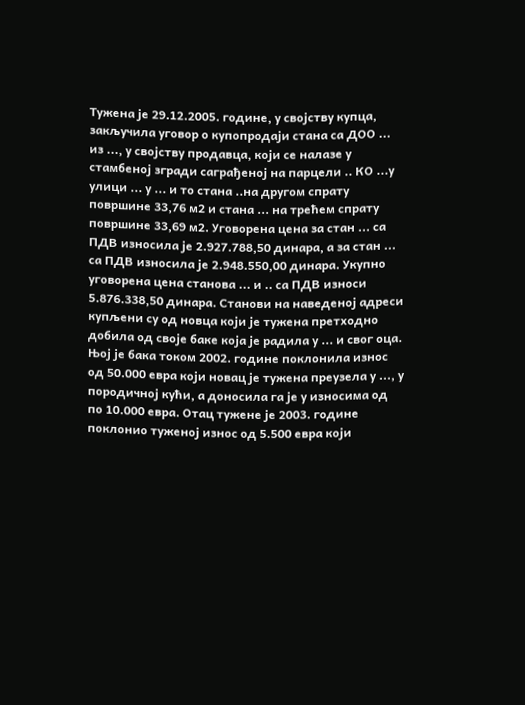Тужена је 29.12.2005. године, у својству купца, закључила уговор о купопродаји стана са ДОО ... из ..., у својству продавца, који се налазе у стамбеној згради саграђеној на парцели .. КО ...у улици ... у ... и то стана ..на другом спрату површине 33,76 м2 и стана ... на трећем спрату површине 33,69 м2. Уговорена цена за стан ... са ПДВ износила је 2.927.788,50 динара, а за стан ... са ПДВ износила је 2.948.550,00 динара. Укупно уговорена цена станова ... и .. са ПДВ износи 5.876.338,50 динара. Станови на наведеној адреси купљени су од новца који је тужена претходно добила од своје баке која је радила у ... и свог оца. Њој је бака током 2002. године поклонила износ од 50.000 евра који новац је тужена преузела у ..., у породичној кући, а доносила га је у износима од по 10.000 евра. Отац тужене је 2003. године поклонио туженој износ од 5.500 евра који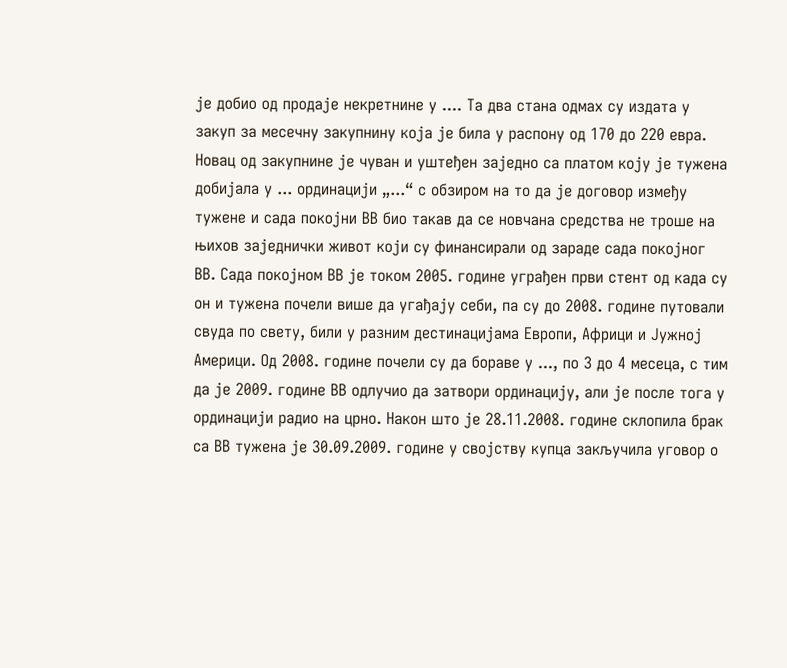је добио од продаје некретнине у .... Та два стана одмах су издата у закуп за месечну закупнину која је била у распону од 170 до 220 евра. Новац од закупнине је чуван и уштеђен заједно са платом коју је тужена добијала у ... ординацији „...“ с обзиром на то да је договор између тужене и сада покојни ВВ био такав да се новчана средства не троше на њихов заједнички живот који су финансирали од зараде сада покојног ВВ. Сада покојном ВВ је током 2005. године уграђен први стент од када су он и тужена почели више да угађају себи, па су до 2008. године путовали свуда по свету, били у разним дестинацијама Европи, Африци и Јужној Америци. Од 2008. године почели су да бораве у ..., по 3 до 4 месеца, с тим да је 2009. године ВВ одлучио да затвори ординацију, али је после тога у ординацији радио на црно. Након што је 28.11.2008. године склопила брак са ВВ тужена је 30.09.2009. године у својству купца закључила уговор о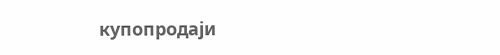купопродаји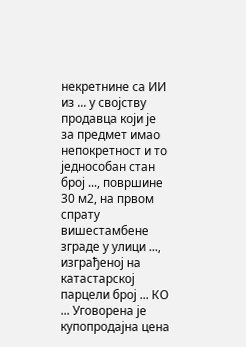некретнине са ИИ из ... у својству продавца који је за предмет имао непокретност и то једнособан стан број ..., површине 30 м2, на првом спрату вишестамбене зграде у улици ..., изграђеној на катастарској парцели број ... КО ... Уговорена је купопродајна цена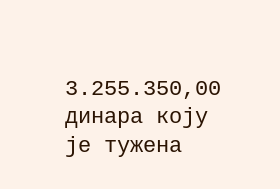3.255.350,00 динара коју је тужена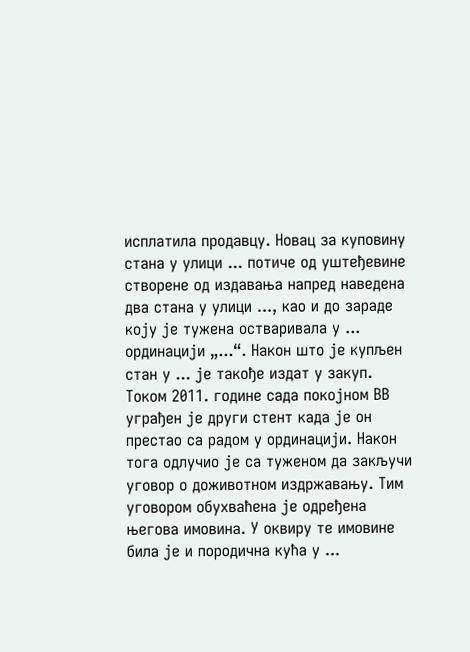исплатила продавцу. Новац за куповину стана у улици ... потиче од уштеђевине створене од издавања напред наведена два стана у улици ..., као и до зараде коју је тужена остваривала у ... ординацији „...“. Након што је купљен стан у ... је такође издат у закуп. Током 2011. године сада покојном ВВ уграђен је други стент када је он престао са радом у ординацији. Након тога одлучио је са туженом да закључи уговор о доживотном издржавању. Тим уговором обухваћена је одређена његова имовина. У оквиру те имовине била је и породична кућа у ...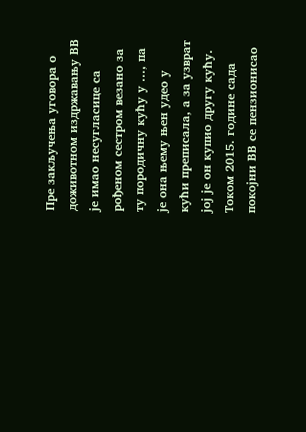Пре закључења уговора о доживотном издржавању ВВ је имао несугласице са рођеном сестром везано за ту породичну кућу у ..., па је она њему њен удео у кући преписала, а за узврат јој је он купио другу кућу. Током 2015. године сада покојни ВВ се пензионисао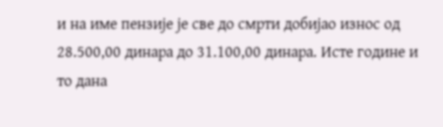и на име пензије је све до смрти добијао износ од 28.500,00 динара до 31.100,00 динара. Исте године и то дана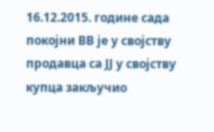16.12.2015. године сада покојни ВВ је у својству продавца са ЈЈ у својству купца закључио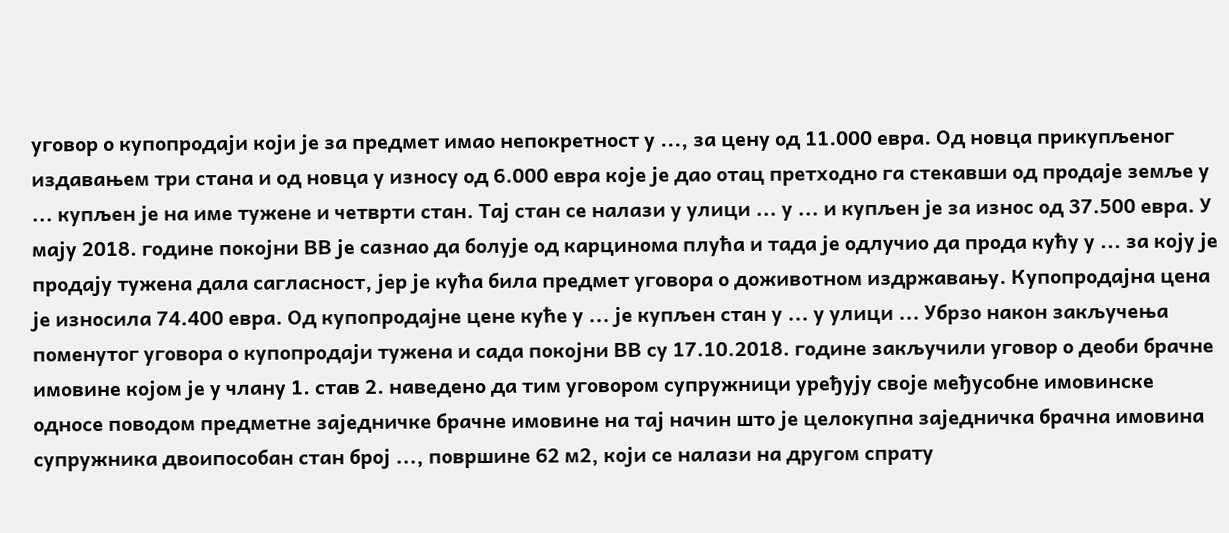уговор о купопродаји који је за предмет имао непокретност у ..., за цену од 11.000 евра. Од новца прикупљеног издавањем три стана и од новца у износу од 6.000 евра које је дао отац претходно га стекавши од продаје земље у ... купљен је на име тужене и четврти стан. Тај стан се налази у улици ... у ... и купљен је за износ од 37.500 евра. У мају 2018. године покојни ВВ је сазнао да болује од карцинома плућа и тада је одлучио да прода кућу у ... за коју је продају тужена дала сагласност, јер је кућа била предмет уговора о доживотном издржавању. Купопродајна цена је износила 74.400 евра. Од купопродајне цене куће у ... је купљен стан у ... у улици ... Убрзо након закључења поменутог уговора о купопродаји тужена и сада покојни ВВ су 17.10.2018. године закључили уговор о деоби брачне имовине којом је у члану 1. став 2. наведено да тим уговором супружници уређују своје међусобне имовинске односе поводом предметне заједничке брачне имовине на тај начин што је целокупна заједничка брачна имовина супружника двоипособан стан број ..., површине 62 м2, који се налази на другом спрату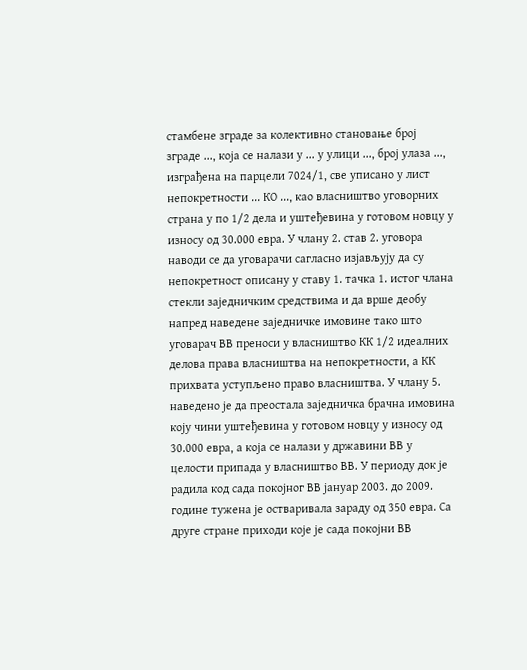стамбене зграде за колективно становање број зграде ..., која се налази у ... у улици ..., број улаза ..., изграђена на парцели 7024/1, све уписано у лист непокретности ... КО ..., као власништво уговорних страна у по 1/2 дела и уштеђевина у готовом новцу у износу од 30.000 евра. У члану 2. став 2. уговора наводи се да уговарачи сагласно изјављују да су непокретност описану у ставу 1. тачка 1. истог члана стекли заједничким средствима и да врше деобу напред наведене заједничке имовине тако што уговарач ВВ преноси у власништво КК 1/2 идеалних делова права власништва на непокретности, а КК прихвата уступљено право власништва. У члану 5. наведено је да преостала заједничка брачна имовина коју чини уштеђевина у готовом новцу у износу од 30.000 евра, а која се налази у државини ВВ у целости припада у власништво ВВ. У периоду док је радила код сада покојног ВВ јануар 2003. до 2009. године тужена је остваривала зараду од 350 евра. Са друге стране приходи које је сада покојни ВВ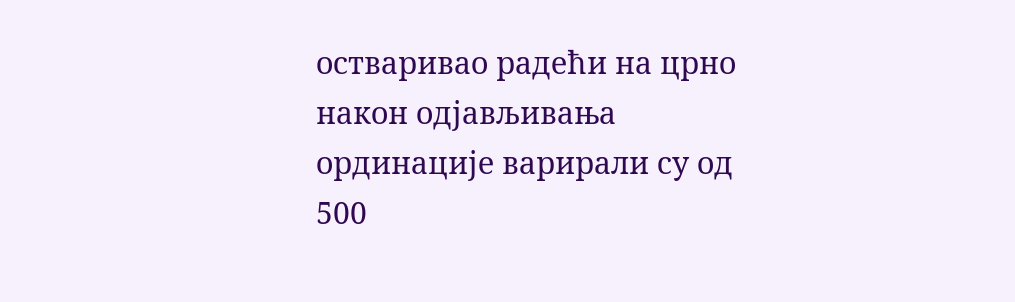остваривао радећи на црно након одјављивања ординације варирали су од 500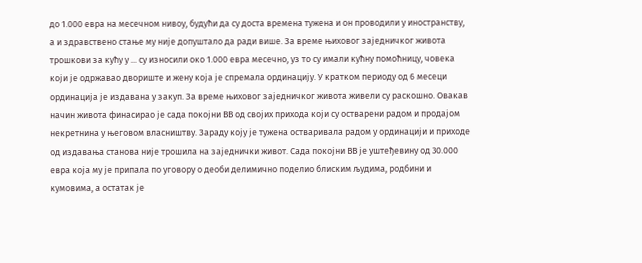до 1.000 евра на месечном нивоу, будући да су доста времена тужена и он проводили у иностранству, а и здравствено стање му није допуштало да ради више. За време њиховог заједничког живота трошкови за кућу у ... су износили око 1.000 евра месечно, уз то су имали кућну помоћницу, човека који је одржавао двориште и жену која је спремала ординацију. У кратком периоду од 6 месеци ординација је издавана у закуп. За време њиховог заједничког живота живели су раскошно. Овакав начин живота финасирао је сада покојни ВВ од својих прихода који су остварени радом и продајом некретнина у његовом власништву. Зараду коју је тужена остваривала радом у ординацији и приходе од издавања станова није трошила на заједнички живот. Сада покојни ВВ је уштеђевину од 30.000 евра која му је припала по уговору о деоби делимично поделио блиским људима, родбини и кумовима, а остатак је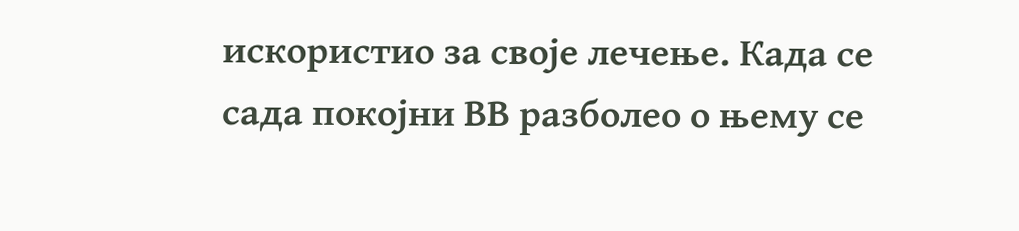искористио за своје лечење. Када се сада покојни ВВ разболео о њему се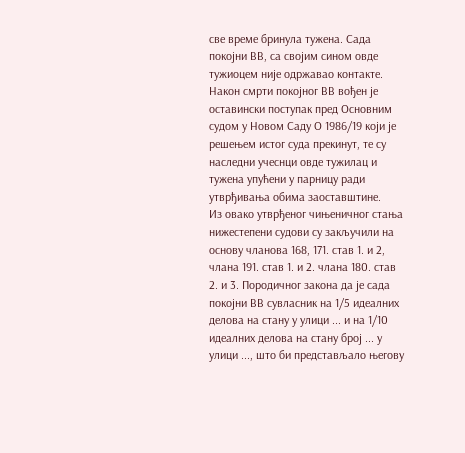све време бринула тужена. Сада покојни ВВ, са својим сином овде тужиоцем није одржавао контакте. Након смрти покојног ВВ вођен је оставински поступак пред Основним судом у Новом Саду О 1986/19 који је решењем истог суда прекинут, те су наследни учеснци овде тужилац и тужена упућени у парницу ради утврђивања обима заоставштине.
Из овако утврђеног чињеничног стања нижестепени судови су закључили на основу чланова 168, 171. став 1. и 2, члана 191. став 1. и 2. члана 180. став 2. и 3. Породичног закона да је сада покојни ВВ сувласник на 1/5 идеалних делова на стану у улици ... и на 1/10 идеалних делова на стану број ... у улици ..., што би представљало његову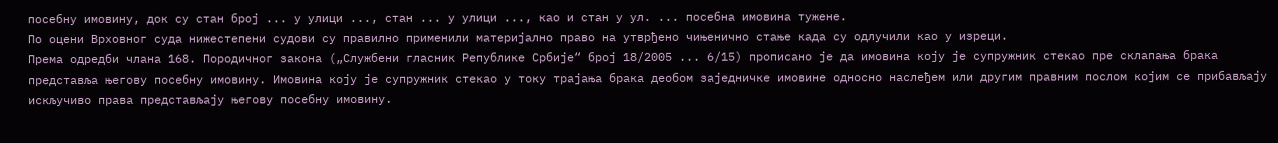посебну имовину, док су стан број ... у улици ..., стан ... у улици ..., као и стан у ул. ... посебна имовина тужене.
По оцени Врховног суда нижестепени судови су правилно применили материјално право на утврђено чињенично стање када су одлучили као у изреци.
Према одредби члана 168. Породичног закона („Службени гласник Републике Србије“ број 18/2005 ... 6/15) прописано је да имовина коју је супружник стекао пре склапања брака представља његову посебну имовину. Имовина коју је супружник стекао у току трајања брака деобом заједничке имовине односно наслеђем или другим правним послом којим се прибављају искључиво права представљају његову посебну имовину.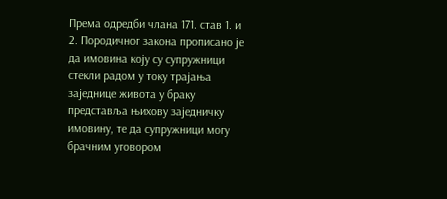Према одредби члана 171. став 1. и 2. Породичног закона прописано је да имовина коју су супружници стекли радом у току трајања заједнице живота у браку представља њихову заједничку имовину, те да супружници могу брачним уговором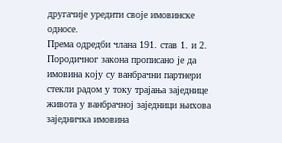другачије уредити своје имовинске односе.
Према одредби члана 191. став 1. и 2. Породичног закона прописано је да имовина коју су ванбрачни партнери стекли радом у току трајања заједнице живота у ванбрачној заједници њихова заједничка имовина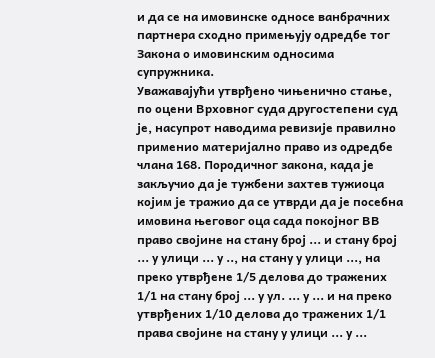и да се на имовинске односе ванбрачних партнера сходно примењују одредбе тог Закона о имовинским односима супружника.
Уважавајући утврђено чињенично стање, по оцени Врховног суда другостепени суд је, насупрот наводима ревизије правилно применио материјално право из одредбе члана 168. Породичног закона, када је закључио да је тужбени захтев тужиоца којим је тражио да се утврди да је посебна имовина његовог оца сада покојног ВВ право својине на стану број ... и стану број ... у улици ... у .., на стану у улици ..., на преко утврђене 1/5 делова до тражених 1/1 на стану број ... у ул. ... у ... и на преко утврђених 1/10 делова до тражених 1/1 права својине на стану у улици ... у ...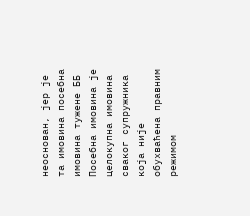неоснован, јер је та имовина посебна имовина тужене ББ
Посебна имовина је целокупна имовина сваког супружника која није обухваћена правним режимом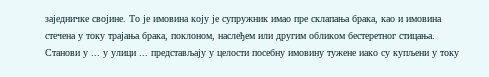заједничке својине. То је имовина коју је супружник имао пре склапања брака, као и имовина стечена у току трајања брака, поклоном, наслеђем или другим обликом бестеретног стицања. Станови у ... у улици ... представљају у целости посебну имовину тужене иако су купљени у току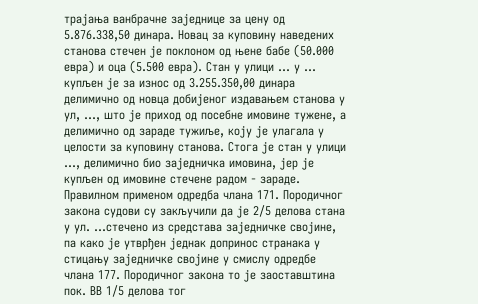трајања ванбрачне заједнице за цену од 5.876.338,50 динара. Новац за куповину наведених станова стечен је поклоном од њене бабе (50.000 евра) и оца (5.500 евра). Стан у улици ... у ... купљен је за износ од 3.255.350,00 динара делимично од новца добијеног издавањем станова у ул, ..., што је приход од посебне имовине тужене, а делимично од зараде тужиље, коју је улагала у целости за куповину станова. Стога је стан у улици ..., делимично био заједничка имовина, јер је купљен од имовине стечене радом - зараде. Правилном применом одредба члана 171. Породичног закона судови су закључили да је 2/5 делова стана у ул. ...стечено из средстава заједничке својине, па како је утврђен једнак допринос странака у стицању заједничке својине у смислу одредбе члана 177. Породичног закона то је заоставштина пок. ВВ 1/5 делова тог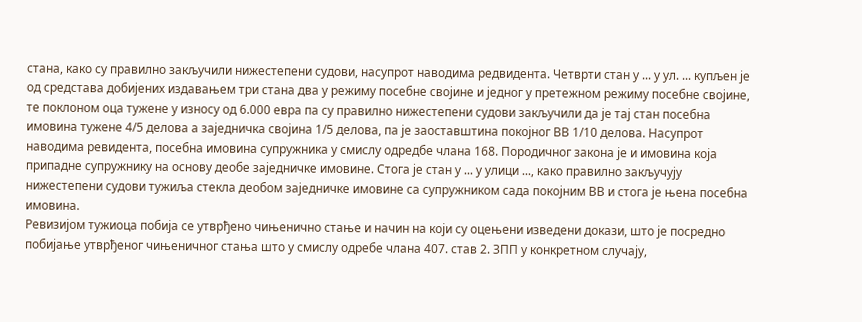стана, како су правилно закључили нижестепени судови, насупрот наводима редвидента. Четврти стан у ... у ул. ... купљен је од средстава добијених издавањем три стана два у режиму посебне својине и једног у претежном режиму посебне својине, те поклоном оца тужене у износу од 6.000 евра па су правилно нижестепени судови закључили да је тај стан посебна имовина тужене 4/5 делова а заједничка својина 1/5 делова, па је заоставштина покојног ВВ 1/10 делова. Насупрот наводима ревидента, посебна имовина супружника у смислу одредбе члана 168. Породичног закона је и имовина која припадне супружнику на основу деобе заједничке имовине. Стога је стан у ... у улици ..., како правилно закључују нижестепени судови тужиља стекла деобом заједничке имовине са супружником сада покојним ВВ и стога је њена посебна имовина.
Ревизијом тужиоца побија се утврђено чињенично стање и начин на који су оцењени изведени докази, што је посредно побијање утврђеног чињеничног стања што у смислу одребе члана 407. став 2. ЗПП у конкретном случају,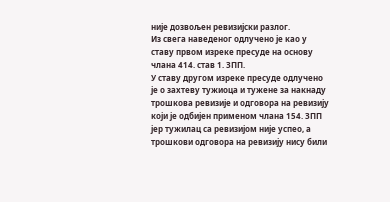није дозвољен ревизијски разлог.
Из свега наведеног одлучено је као у ставу првом изреке пресуде на основу члана 414. став 1. ЗПП.
У ставу другом изреке пресуде одлучено је о захтеву тужиоца и тужене за накнаду трошкова ревизије и одговора на ревизију који је одбијен применом члана 154. ЗПП јер тужилац са ревизијом није успео, а трошкови одговора на ревизију нису били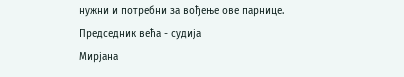нужни и потребни за вођење ове парнице.
Председник већа - судија
Мирјана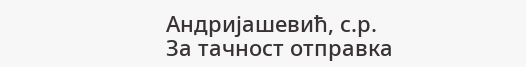Андријашевић, с.р.
За тачност отправка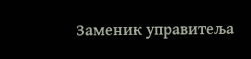Заменик управитеља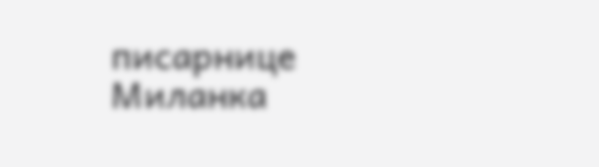писарнице
Миланка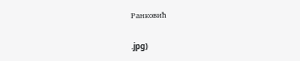Ранковић

.jpg)